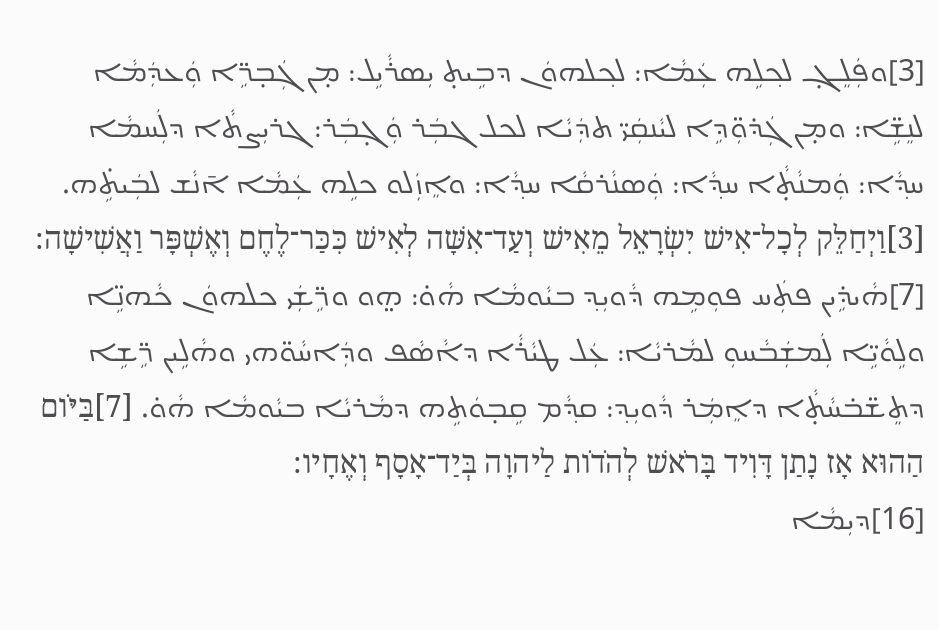[3]ܘܦܲܠܸܓ̣ ܠܟ݂ܠܹܗ ܥܲܡܵܐ: ܠܟ݂ܠܗܘܿܢ ܕܒܹܝܬ̣ ܝܼܣܪܵܝܹܠ: ܡ̣ܢ ܓܲܒ̣ܪܹ̈ܐ ܘܲܥܕܲܡܵܐ ܠܢܸܫܹ̈ܐ: ܘܡ̣ܢ ܓܲܕ̇ܘܼ̈ܕܹܐ ܠܝܵܢܩܲܝ̈ ܬܕܲܝܵܐ ܠܟܠ ܓܒܲܪ ܘܲܓ̣ܒܲܪ: ܓܪܝܼܨܬܵܐ ܕܠܲܚܡܵܐ ܚܕ݂ܵܐ: ܘܲܡܢܵܬ̣ܵܐ ܚܕ݂ܵܐ: ܘܲܣܢܵܪܩܵܐ ܚܕ݂ܵܐ: ܘܐܸܙܲܠܘ ܟܠܹܗ ܥܲܡܵܐ ܐ̄ܢܵܫ ܠܒܲܝܬܹ̇ܗ. [3]וַיְחַלֵּק לְכָל־אִישׁ יִשְׂרָאֵל מֵאִישׁ וְעַד־אִשָּׁה לְאִישׁ כִּכַּר־לֶחֶם וְאֶשְׁפָּר וַאֲשִׁישָׁה׃
[7]ܗܵܝܕܹ̇ܝܢ ܦܬܲܚ ܦܘܼܡܹܗ ܕܵܘܝܼܕ݂ ܒܝܵܘܡܵܐ ܗܵܘ̇: ܗ̤ܘ ܘܪܹ̈ܫܲܝ ܟܠܗܘܿܢ ܟܵܗܢܹ̈ܐ ܘܠܹܘܵܝܹ̈ܐ ܠܲܡܫܲܒܵܚܘܼ ܠܡܵܪܝܵܐ: ܥܲܠ ܛܝܵܪܵܐ ܕܐܵܣܵܦ ܘܕܲܐܚܵܘ̈ܗܝ ܘܗܵܠܹܝܢ ܪܹ̈ܫܹܐ ܕܬܸܫ̈ܒ̇ܚܵܬ̣ܵܐ ܕܐܸܡܲܪ ܕܵܘܝܼܕ݂: ܩܕ݂ܵܡ ܩܹܒ̣ܘܿܬܹܗ ܕܡܵܪܝܵܐ ܒܝܵܘܡܵܐ ܗܵܘ̇. [7]בַּיֹּום הַהוּא אָז נָתַן דָּוִיד בָּרֹאשׁ לְהֹדֹות לַיהוָה בְּיַד־אָסָף וְאֶחָיו׃
[16]ܕܝܼܡܵܐ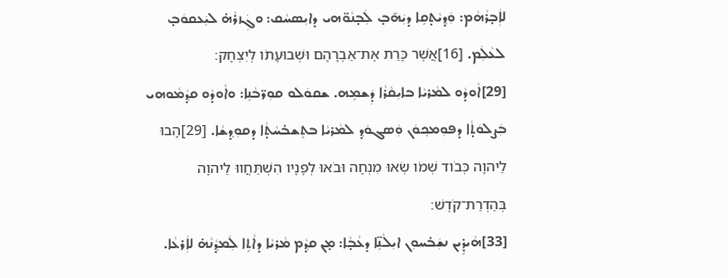ܠܐܲܒ̣ܪܵܗܵܡ: ܘܲܕ݂ܝܵܬ̣ܩܹܐ ܕܝܲܗ̄ܒ̣ ܠܲܒ̣ܢܵܘ̈ܗܝ ܕܐܝܼܣܚܵܩ: ܘܓܲܙܪܵܗ̇ ܠܝܲܥܩܘܿܒ̣ ܠܥܵܠܲܡ. [16]אֲשֶׁר כָּרַת אֶת־אַבְרָהָם וּשְׁבוּעָתֹו לְיִצְחָק׃
[29]ܐܵܘܕܵܘ ܠܡܵܪܝܵܐ ܒܐܝܼܩܵܪܵܐ ܕܲܫܡܹܗ. ܫܩܘܿܠܘ ܩܘܼܪ̈ܒܵܢܹܐ: ܘܐܵܘܕܵܘ ܩܕ݂ܵܡܵܘܗܝ ܒܲܨܠܘܿܬ̣ܵܐ ܕܦܘܼܡܟ݂ܘܿܢ ܘܲܣܓܘܿܕ݂ ܠܡܵܪܝܵܐ ܒܬܸܫܒ̇ܚܵܬ̣ܵܐ ܕܩܘܼܕ݂ܫܵܐ. [29]הָבוּ לַיהוָה כְּבֹוד שְׁמֹו שְׂאוּ מִנְחָה וּבֹאוּ לְפָנָיו הִשְׁתַּחֲווּ לַיהוָה בְּהַדְרַת־קֹדֶשׁ׃
[33]ܗܵܝܕܹ̇ܝܢ ܢܫܲܒ̇ܚܘܼܢ ܐܝܼܠܵܢܹ̈ܐ ܕܥܵܒ̣ܵܐ: ܡ̣ܢ ܩܕ݂ܵܡ ܡܵܪܝܵܐ ܕܐܵܬܹܐ ܠܲܡܕ݂ܵܢܵܗ̇ ܠܐܲܪܥܵܐ.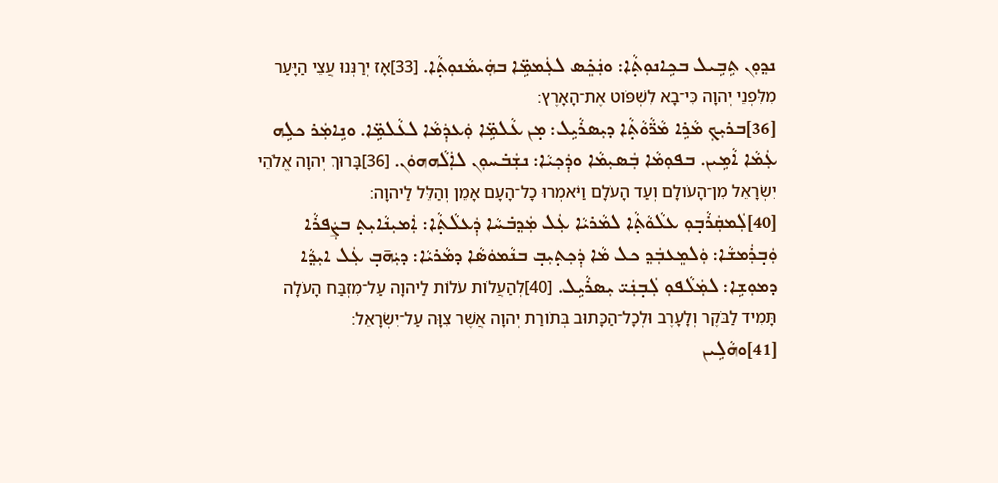ܢܕ݂ܘܼܢ ܬܹܒܹܝܠ ܒܟܹܐܢܘܼܬ̣ܵܐ: ܘܢܲܟܸ̇ܣ ܠܥܲܡܡܹ̈ܐ ܒܗܲܝܡܵܢܘܼܬ̣ܵܐ. [33]אָז יְרַנְּנוּ עֲצֵי הַיָּעַר מִלִּפְנֵי יְהוָה כִּי־בָא לִשְׁפֹּוט אֶת־הָאָרֶץ׃
[36]ܒܪܝܼܟ݂ ܡܵܪܹܐ ܡܵܪ̈ܵܘܵܬ̣ܵܐ ܕܝܼܣܪܵܝܹܠ: ܡ̣ܢ ܥܵܠܡܹ̈ܐ ܘܲܥܕܲܡܵܐ ܠܥܵܠܡܹ̈ܐ. ܘܢܹܐܡܲܪ ܟܠܹܗ ܥܲܡܵܐ ܐܵܡܹܝܢ. ܒܦܘܼܡܵܐ ܒܲܣܝܼܡܵܐ ܘܕܲܟ݂ܝܵܐ: ܢܫܲܒ̇ܚܘܼܢ ܠܐܲܠܵܗܗܘܿܢ. [36]בָּרוּךְ יְהוָה אֱלֹהֵי יִשְׂרָאֵל מִן־הָעֹולָם וְעַד הָעֹלָם וַיֹּאמְרוּ כָל־הָעָם אָמֵן וְהַלֵּל לַיהוָה׃
[40]ܠܲܡܩܲܪܵܒ̣ܘܼ ܥܠܵܘܵܬ̣ܵܐ ܠܡܵܪܝܵܐ ܥܲܠ ܡܲܕ݂ܒ̇ܚܵܐ ܕܲܥܠܵܬ̣ܵܐ: ܐܲܡܝܼܢܵܐܝܼܬ̣ ܒܨܲܦܪܵܐ ܘܲܒ̣ܪܲܡܫܵܐ: ܘܲܠܡܸܥܒܲܕ݂ ܟܠ ܡܵܐ ܕܲܟ݂ܬ̣ܝܼܒ̣ ܒܢܵܡܘܿܣܵܐ ܕܡܵܪܝܵܐ: ܕܝܲܗ̄ܒ̣ ܥܲܠ ܐܝܼܕ݂ܵܐ ܕܡܘܼܫܹܐ: ܠܡܲܠܵܦܘܼ ܠܲܒ̣ܢܲܝ̈ ܝܼܣܪܵܝܹܠ. [40]לְהַעֲלֹות עֹלֹות לַיהוָה עַל־מִזְבַּח הָעֹלָה תָּמִיד לַבֹּקֶר וְלָעָרֶב וּלְכָל־הַכָּתוּב בְּתֹורַת יְהוָה אֲשֶׁר צִוָּה עַל־יִשְׂרָאֵל׃
[41]ܘܗܵܠܹܝܢ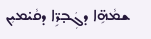ܫܡܵܗܹ̈ܐ ܕܓܲܒ̣ܪܹ̈ܐ ܕܩܵܝ̇ܡܝܼܢ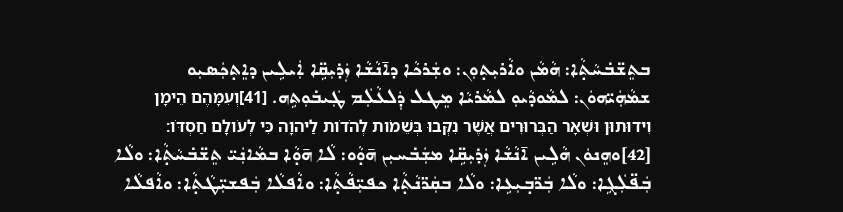ܒܬܸܫ̈ܒ̇ܚܵܬ̣ܵܐ: ܗܵܡܵܢ ܘܐܵܪܝܼܬ̣ܘܼܢ: ܘܫܲܪܟܵܐ ܕܐ̄ܢܵܫܵܐ ܙܲܕ̇ܝܼܩܹ̈ܐ ܐܲܝܠܹܝܢ ܕܐܸܬ̣ܟܲܣܝܼܘ ܫܡܵܗܲܝ̈ܗܘܿܢ: ܠܡܵܘܕܵܝܘܼ ܠܡܵܪܝܵܐ ܡܸܛܠ ܕܲܠܥܵܠܲܡ ܛܲܝܒ̇ܘܼܬܹܗ. [41]וְעִמָּהֶם הֵימָן וִידוּתוּן וּשְׁאָר הַבְּרוּרִים אֲשֶׁר נִקְּבוּ בְּשֵׁמֹות לְהֹדֹות לַיהוָה כִּי לְעֹולָם חַסְדֹּו׃
[42]ܘܗܸܢܘܿܢ ܗܵܠܹܝܢ ܐ̄ܢܵܫܵܐ ܙܲܕ̇ܝܼܩܹ̈ܐ ܡܫܲܒ̇ܚܝܼܢ ܗ̄ܘ̣ܵܘ: ܠܵܐ ܗ̄ܘ̣ܵܐ ܒܡܵܐܢܲܝ̈ ܬܸܫ̈ܒ̇ܚܵܬ̣ܵܐ: ܘܠܵܐ ܒܲܦ̈ܠܲܓܹܐ: ܘܠܵܐ ܒܲܪ̈ܒ̣ܝܼܥܹܐ: ܘܠܵܐ ܒܩܲܪ̈ܢܵܬ̣ܵܐ ܟܦܝܼ̈ܦܵܬ̣ܵܐ: ܘܐܵܦܠܵܐ ܒܲܦܫܝܼ̈ܛܵܬ̣ܵܐ: ܘܐܵܦܠܵܐ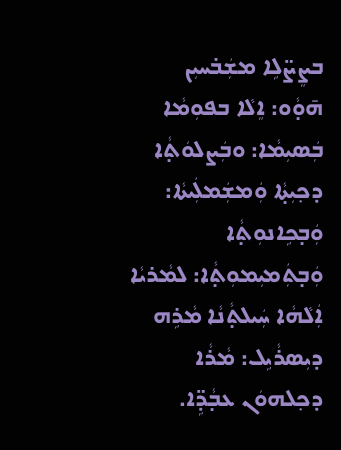ܒܨܸܨ̈ܠܹܐ ܡܫܲܒ̇ܚܝܼܢ ܗ̄ܘ̣ܵܘ: ܐܸܠܵܐ ܒܦܘܼܡܵܐ ܒܲܣܝܼܡܵܐ: ܘܒܲܨܠܘܿܬ̣ܵܐ ܕܟ݂ܝܼܬ̣ܵܐ ܘܲܡܫܲܡܠܲܝܬܵܐ: ܘܲܒ̣ܟܹܐܢܘܼܬ̣ܵܐ ܘܲܒ̣ܬܲܡܝܼܡܘܼܬ̣ܵܐ: ܠܡܵܪܝܵܐ ܐܲܠܵܗܵܐ ܚܲܝܠܬ̣ܵܢܵܐ ܡܵܪܹܗ ܕܝܼܣܪܵܝܹܠ: ܡܵܪܵܐ ܕܟ݂ܠܗܘܿܢ ܥܒ̣ܵܕܹ̈ܐ.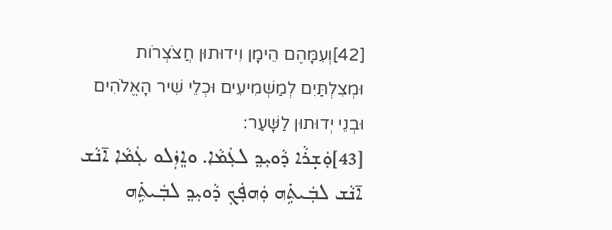[42]וְעִמָּהֶם הֵימָן וִידוּתוּן חֲצֹצְרֹות וּמְצִלְתַּיִם לְמַשְׁמִיעִים וּכְלֵי שִׁיר הָאֱלֹהִים וּבְנֵי יְדוּתוּן לַשָּׁעַר׃
[43]ܘܲܫ̣ܪܵܐ ܕܵܘܝܼܕ݂ ܠܥܲܡܵܐ. ܘܐܸܙܲܠܘ ܥܲܡܵܐ ܐ̄ܢܵܫ ܐ̄ܢܵܫ ܠܒܲܝܬܹ̇ܗ ܘܲܗܦܲܟ݂ ܕܵܘܝܼܕ݂ ܠܒܲܝܬܹ̇ܗ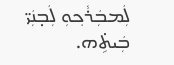ܠܲܡܒܲܪܵܟ݂ܘܼ ܠܲܒ̣ܢܲܝ̈ ܒܲܝܬܹ̇ܗ.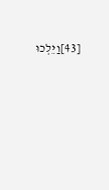[43]וַיֵּלְכוּ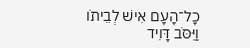כָל־הָעָם אִישׁ לְבֵיתֹו וַיִּסֹּב דָּוִיד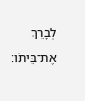לְבָרֵךְ אֶת־בֵּיתֹו׃